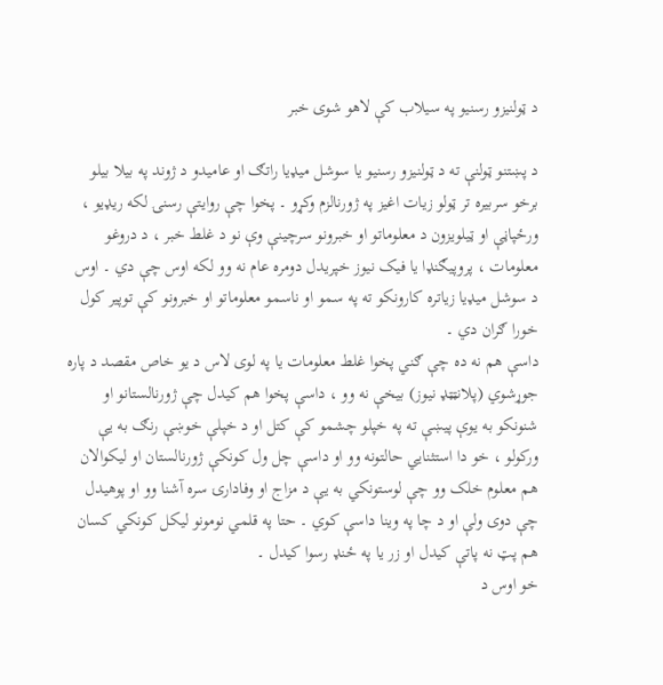د ټولنيزو رسنيو په سيلاب کې لاهو شوی خبر

د پښتنو ټولنې ته د ټولنيزو رسنيو يا سوشل ميډيا راتګ او عاميدو د ژوند په بيلا بيلو برخو سربيره تر ټولو زيات اغيز په ژورنالزم وکړو ۔ پخوا چې روايتې رسنۍ لکه ريډيو ، ورځپاڼې او ټيلويزون د معلوماتو او خبرونو سرچينې وې نو د غلط خبر ، د دروغو معلومات ، پروپيګنډا يا فيک نيوز خپريدل دومره عام نه وو لکه اوس چې دي ۔ اوس د سوشل ميډيا زياتره کارونکو ته په سمو او ناسمو معلوماتو او خبرونو کې توپير کول خورا ګران دي ۔
داسې هم نه ده چې ګني پخوا غلط معلومات يا په لوی لاس د يو خاص مقصد د پاره جوړشوي (پلانټټډ نيوز) بيخې نه وو ، داسې پخوا هم کيدل چې ژورنالستانو او شنونکو به يوې پيښې ته په خپلو چشمو کې کتل او د خپلې خوښې رنګ به يې ورکولو ، خو دا استثنايي حالتونه وو او داسې چل ول کونکې ژورنالستان او ليکوالان هم معلوم خلک وو چې لوستونکي به يې د مزاج او وفادارۍ سره آشنا وو او پوهيدل چې دوی ولې او د چا په وينا داسې کوي ۔ حتا په قلمي نومونو ليکل کونکي کسان هم پټ نه پاتې کيدل او زر يا په ځنډ رسوا کيدل ۔
خو اوس د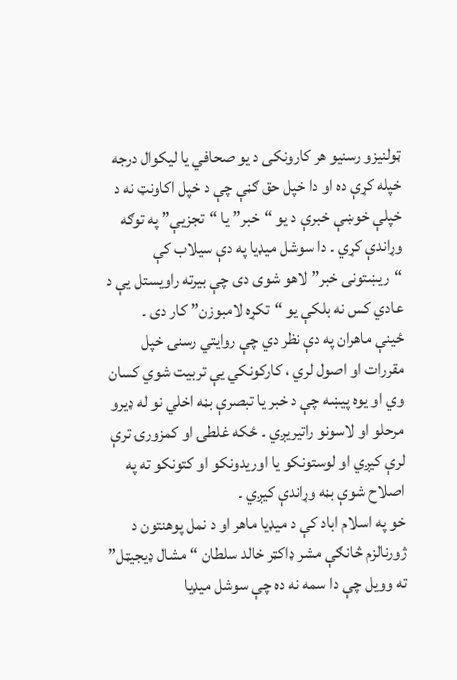ټولنيزو رسنيو هر کارونکی د يو صحافي يا ليکوال درجه خپله کړې ده او دا خپل حق ګڼې چې د خپل اکاونټ نه د خپلې خوښې خبرې د يو “خبر” يا “تجزيې” په توګه وړاندې کړي ۔ دا سوشل ميډيا په دې سيلاب کې “ريښتونی خبر” لاهو شوی دی چې بيرته راويستل يې د عادي کس نه بلکې يو “تکړه لامبوزن” کار دی ۔
ځينې ماهران په دې نظر دي چې روايتي رسنۍ خپل مقررات او اصول لري ، کارکونکي يې تربيت شوي کسان وي او يوه پيښه چې د خبر يا تبصرې بڼه اخلي نو له ډيرو مرحلو او لاسونو راتيريږي ۔ ځکه غلطۍ او کمزورۍ ترې لرې کيږي او لوستونکو يا اوريدونکو او کتونکو ته په اصلاح شوې بڼه وړاندې کيږي ۔
خو په اسلام اباد کې د ميډيا ماهر او د نمل پوهنتون د ژورنالزم څانګې مشر ډاکټر خالد سلطان “مشال ډيجيټل” ته وويل چې دا سمه نه ده چې سوشل ميډيا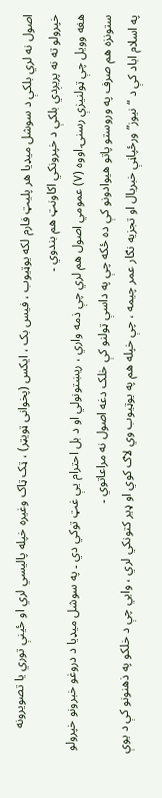اصول نه لري بلکې د سوشل ميډيا هر پليټ فارم لکه يوټيوب ، فيس بک ، ايکس (پخوانی ټويټر) ، ټک ټاک وغيره خپله پاليسي لري او ځينې توري يا تصويرونه خپرولو ته نه پريږدي بلکې د خپرونکي اکاونټ هم بندوي ۔
هغه وويل چې ټولنيزې رسنۍ اووه (۷) عمومي اصول هم لري چې ذمه واري ، ريښتونولي او د بل احترام يې غټ توکي دي ۔ په سوشل ميډيا د دروغو خبرونو خپرولو ستونزه هم صرف په وروستو پاتو هيوادونو کې ده ځکه چې په داسې ټولنو کې خلک دغه اصول نه مراعاتوي ۔
په اسلام اباد کې د “نيوز” ورځپاڼې خبريال او تجزيه نګار عمر چيمه ، چې خپله هم په يوټيوب وي لاګ کوي او ډير کتونکي لري ، وايي چې د خلکو په ذهنونو کې د يوې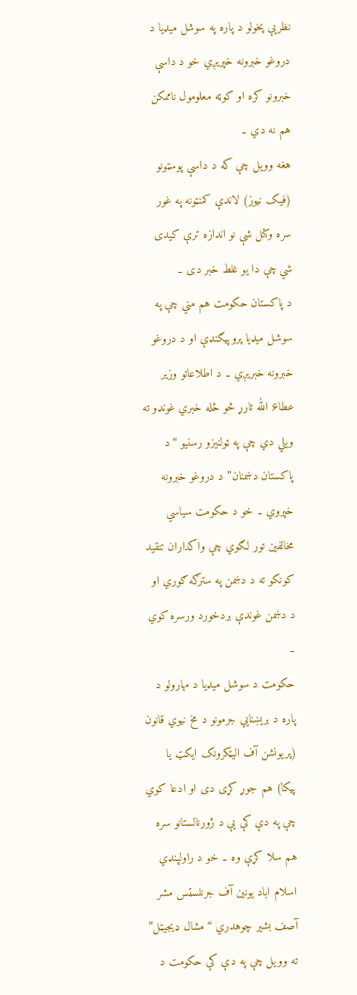نظريې پخولو د پاره په سوشل ميډيا د دروغو خبرونه خپريږي خو د داسې خبرونو کره او کوټه معلومول ناممکن هم نه دي ۔
هغه وويل چې که د داسې پوسټونو (فيک نيوز) لاندې کمنټونه په غور سره وکتل شې نو اندازه ترې کيدی شي چې دا يو غلط خبر دی ۔
د پاکستان حکومت هم مني چې په سوشل ميډيا پروپيګنډې او د دروغو خبرونه خبريږي ۔ د اطلاعاتو وزير عطا۶ الله تارړ څو ځله خبري غونډو ته ويلي دي چې په ټولنيزو رسنيو “د پاکستان دښمنان” د دروغو خبرونه خپروي ۔ خو د حکومت سياسي مخالفين تور لګوي چې واکداران تنقيد کونکو ته د دښمن په سترګه ګوري او د دښمن غوندې بردخورد ورسره کوي ۔
حکومت د سوشل ميډيا د مهارولو د پاره د بريښنايي جرمونو د مخ نيوي قانون (پريونشن آف اليټکرونک ايکټ يا پيکا) هم جوړ کړی دی او ادعا کوي چې په دې کې يې د ژورنالستانو سره هم سلا کړې وه ۔ خو د راولپنډي اسلام اباد يونين آف جرنلسټس مشر آصف بشير چوهدري “مشال ډيجيټل” ته وويل چې په دې کې حکومت د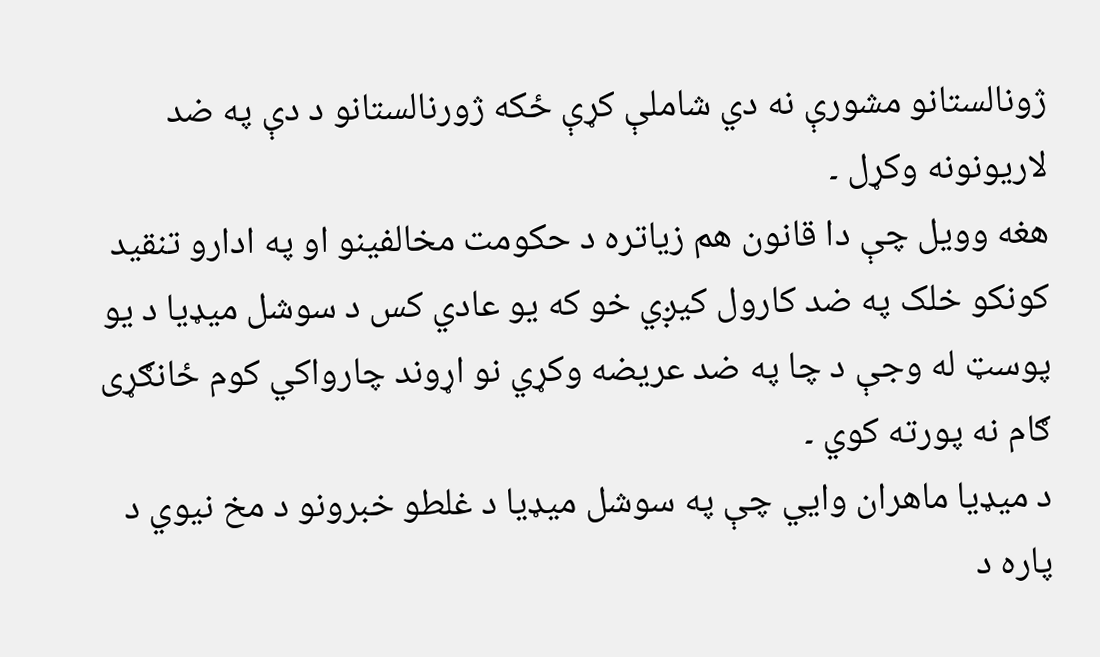ژونالستانو مشورې نه دي شاملې کړې ځکه ژورنالستانو د دې په ضد لاريونونه وکړل ۔
هغه وويل چې دا قانون هم زياتره د حکومت مخالفينو او په ادارو تنقيد کونکو خلک په ضد کارول کيږي خو که يو عادي کس د سوشل ميډيا د يو پوسټ له وجې د چا په ضد عريضه وکړي نو اړوند چارواکي کوم ځانګړی ګام نه پورته کوي ۔
د ميډيا ماهران وايي چې په سوشل ميډيا د غلطو خبرونو د مخ نيوي د پاره د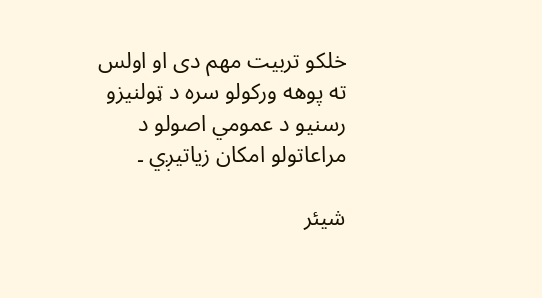خلکو تربيت مهم دی او اولس ته پوهه ورکولو سره د ټولنيزو رسنيو د عمومي اصولو د مراعاتولو امکان زياتيږي ۔

شیئر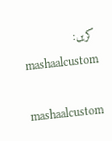کریں:
mashaalcustom

mashaalcustom